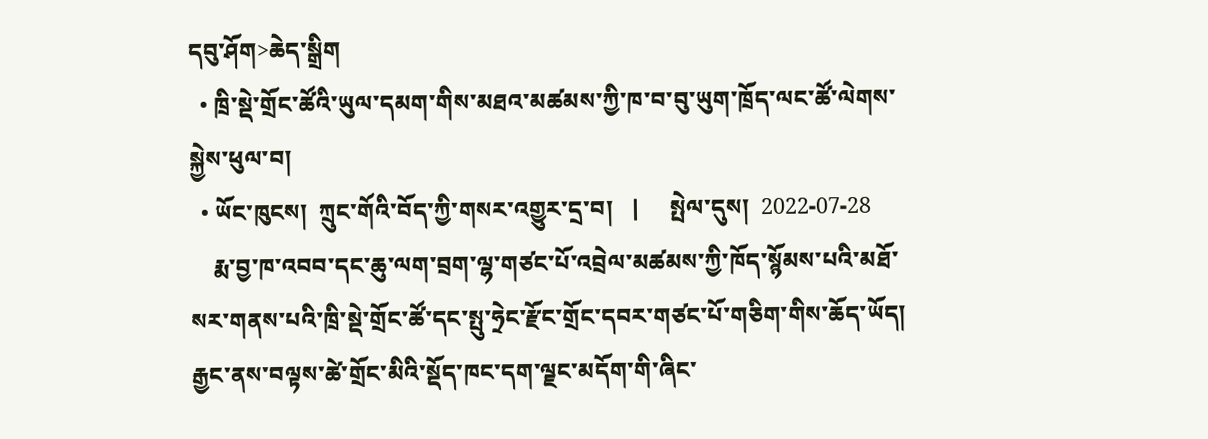དབུ་ཤོག>ཆེད་སྒྲིག
  • ཁྲི་སྡེ་གྲོང་ཚོའི་ཡུལ་དམག་གིས་མཐའ་མཚམས་ཀྱི་ཁ་བ་བུ་ཡུག་ཁྲོད་ལང་ཚོ་ལེགས་སྐྱེས་ཕུལ་བ།
  • ཡོང་ཁུངས།  ཀྲུང་གོའི་བོད་ཀྱི་གསར་འགྱུར་དྲ་བ།   |     སྤེལ་དུས།  2022-07-28
    རྨ་བྱ་ཁ་འབབ་དང་ཆུ་ལག་བྲག་ལྷ་གཙང་པོ་འབྲེལ་མཚམས་ཀྱི་ཁོད་སྙོམས་པའི་མཐོ་སར་གནས་པའི་ཁྲི་སྡེ་གྲོང་ཚོ་དང་སྤུ་ཧྲེང་རྫོང་གྲོང་དབར་གཙང་པོ་གཅིག་གིས་ཆོད་ཡོད། རྒྱང་ནས་བལྟས་ཚེ་གྲོང་མིའི་སྡོད་ཁང་དག་ལྗང་མདོག་གི་ཞིང་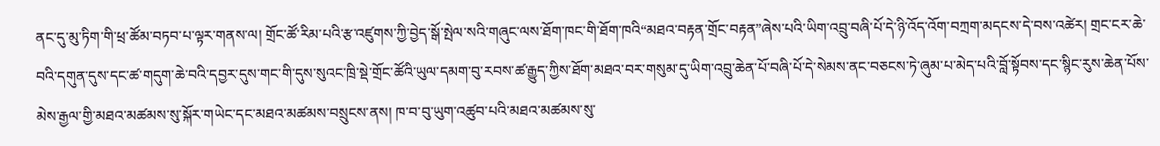ནང་དུ་མུ་ཏིག་གི་ཕྲ་ཚོམ་བཏབ་པ་ལྟར་གནས་ལ། གྲོང་ཚོ་རིམ་པའི་རྩ་འཛུགས་ཀྱི་བྱེད་སྒོ་སྤེལ་སའི་གཞུང་ལས་ཐོག་ཁང་གི་ཐོག་ཁའི“མཐའ་བརྟན་གྲོང་བརྟན”ཞེས་པའི་ཡིག་འབྲུ་བཞི་པོ་དེ་ཉི་འོད་འོག་བཀྲག་མདངས་དེ་བས་འཚེར། གྲང་ངར་ཆེ་བའི་དགུན་དུས་དང་ཚ་གདུག་ཆེ་བའི་དབྱར་དུས་གང་གི་དུས་སུའང་ཁྲི་སྡེ་གྲོང་ཚོའི་ཡུལ་དམག་བུ་རབས་ཚ་རྒྱུད་ཀྱིས་ཐོག་མཐའ་བར་གསུམ་དུ་ཡིག་འབྲུ་ཆེན་པོ་བཞི་པོ་དེ་སེམས་ནང་བཅངས་ཏེ་ཞུམ་པ་མེད་པའི་བློ་སྟོབས་དང་སྙིང་རུས་ཆེན་པོས་མེས་རྒྱལ་གྱི་མཐའ་མཚམས་སུ་སྐོར་གཡེང་དང་མཐའ་མཚམས་བསྲུངས་ནས། ཁ་བ་བུ་ཡུག་འཚུབ་པའི་མཐའ་མཚམས་སུ་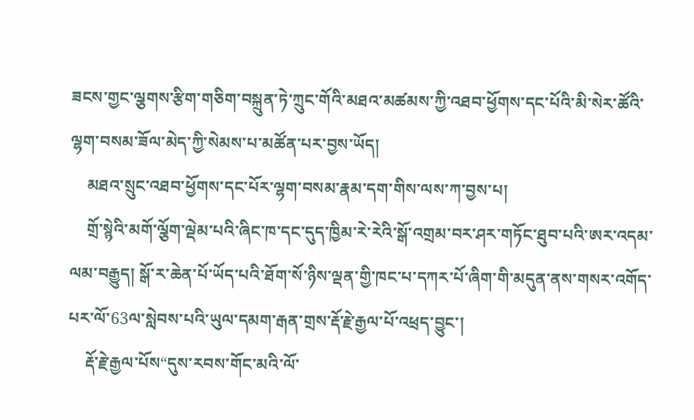ཟངས་གྱང་ལྕགས་རྩིག་གཅིག་བསྐྲུན་ཏེ་ཀྲུང་གོའི་མཐའ་མཚམས་ཀྱི་འཐབ་ཕྱོགས་དང་པོའི་མི་སེར་ཚོའི་ལྷག་བསམ་ཟོལ་མེད་ཀྱི་སེམས་པ་མཚོན་པར་བྱས་ཡོད།
    མཐའ་སྲུང་འཐབ་ཕྱོགས་དང་པོར་ལྷག་བསམ་རྣམ་དག་གིས་ལས་ཀ་བྱས་པ།
    གྲོ་སྙེའི་མགོ་ལྕོག་ལྡེམ་པའི་ཞིང་ཁ་དང་དུད་ཁྱིམ་རེ་རེའི་སྒོ་འགྲམ་བར་ཤར་གཏོང་ཐུབ་པའི་ཨར་འདམ་ལམ་བརྒྱུད། སྒོ་ར་ཆེན་པོ་ཡོད་པའི་ཐོག་སོ་ཉིས་ལྡན་གྱི་ཁང་པ་དཀར་པོ་ཞིག་གི་མདུན་ནས་གསར་འགོད་པར་ལོ་63ལ་སླེབས་པའི་ཡུལ་དམག་རྒན་གྲས་རྡོ་རྗེ་རྒྱལ་པོ་འཕྲད་བྱུང་།
    རྡོ་རྗེ་རྒྱལ་པོས“དུས་རབས་གོང་མའི་ལོ་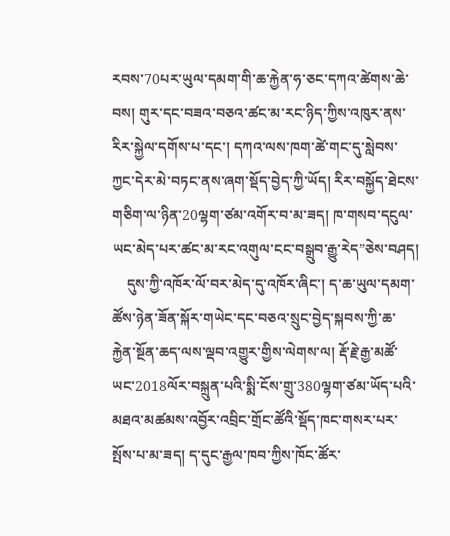རབས་70པར་ཡུལ་དམག་གི་ཆ་རྐྱེན་ཧ་ཅང་དཀའ་ཚེགས་ཆེ་བས། གུར་དང་བཟའ་བཅའ་ཚང་མ་རང་ཉིད་ཀྱིས་འཁུར་ནས་རིར་སྐྱེལ་དགོས་པ་དང་། དཀའ་ལས་ཁག་ཚེ་གང་དུ་སླེབས་ཀྱང་དེར་མེ་བཏང་ནས་ཞག་སྡོད་བྱེད་ཀྱི་ཡོད། རིར་བསྐྱོད་ཐེངས་གཅིག་ལ་ཉིན་20ལྷག་ཙམ་འགོར་བ་མ་ཟད། ཁ་གསབ་དངུལ་ཡང་མེད་པར་ཚང་མ་རང་འགུལ་ངང་བསྒྲུབ་རྒྱུ་རེད”ཅེས་བཤད།
    དུས་ཀྱི་འཁོར་ལོ་བར་མེད་དུ་འཁོར་ཞིང་། ད་ཆ་ཡུལ་དམག་ཚོས་ཉེན་ཟོན་སྐོར་གཡེང་དང་བཅའ་སྲུང་བྱེད་སྐབས་ཀྱི་ཆ་རྐྱེན་སྔོན་ཆད་ལས་ལྡབ་འགྱུར་གྱིས་ལེགས་ལ། རྡོ་རྗེ་རྒྱ་མཚོ་ཡང་2018ལོར་བསྐྲུན་པའི་སྨི་ངོས་གྲུ་380ལྷག་ཙམ་ཡོད་པའི་མཐའ་མཚམས་འབྱོར་འབྲིང་གྲོང་ཚོའི་སྡོད་ཁང་གསར་པར་སྤོས་པ་མ་ཟད། ད་དུང་རྒྱལ་ཁབ་ཀྱིས་ཁོང་ཚོར་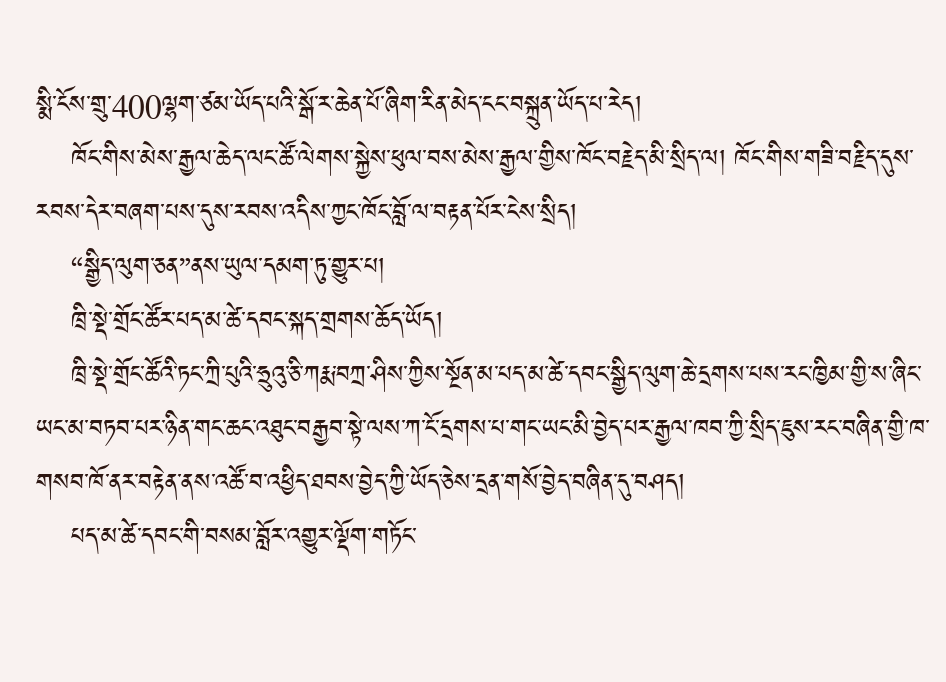སྨི་ངོས་གྲུ་400ལྷག་ཙམ་ཡོད་པའི་སྒོ་ར་ཆེན་པོ་ཞིག་རིན་མེད་ངང་བསྐྲུན་ཡོད་པ་རེད།
    ཁོང་གིས་མེས་རྒྱལ་ཆེད་ལང་ཚོ་ལེགས་སྐྱེས་ཕུལ་བས་མེས་རྒྱལ་གྱིས་ཁོང་བརྗེད་མི་སྲིད་ལ། ཁོང་གིས་གཟི་བརྗིད་དུས་རབས་དེར་བཞག་པས་དུས་རབས་འདིས་ཀྱང་ཁོང་བློ་ལ་བརྟན་པོར་ངེས་སྲིད།
    “སྒྱིད་ལུག་ཅན”ནས་ཡུལ་དམག་ཏུ་གྱུར་པ།
    ཁྲི་སྡེ་གྲོང་ཚོར་པད་མ་ཚེ་དབང་སྐད་གྲགས་ཆོད་ཡོད།
    ཁྲི་སྡེ་གྲོང་ཚོའི་ཏང་ཀྲི་པུའི་ཧྲུའུ་ཅི་ཀརྨ་བཀྲ་ཤིས་ཀྱིས་སྔོན་མ་པད་མ་ཚེ་དབང་སྒྱིད་ལུག་ཆེ་དྲགས་པས་རང་ཁྱིམ་གྱི་ས་ཞིང་ཡང་མ་བཏབ་པར་ཉིན་གང་ཆང་འཐུང་བརྒྱབ་སྟེ་ལས་ཀ་ངོ་དྲགས་པ་གང་ཡང་མི་བྱེད་པར་རྒྱལ་ཁབ་ཀྱི་སྲིད་ཇུས་རང་བཞིན་གྱི་ཁ་གསབ་ཁོ་ནར་བརྟེན་ནས་འཚོ་བ་འཕྱིད་ཐབས་བྱེད་ཀྱི་ཡོད་ཅེས་དྲན་གསོ་བྱེད་བཞིན་དུ་བཤད།
    པད་མ་ཚེ་དབང་གི་བསམ་བློར་འགྱུར་ལྡོག་གཏོང་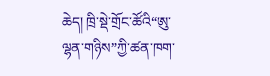ཆེད། ཁྲི་སྡེ་གྲོང་ཚོའི“ཨུ་ལྷན་གཉིས”ཀྱི་ཚན་ཁག་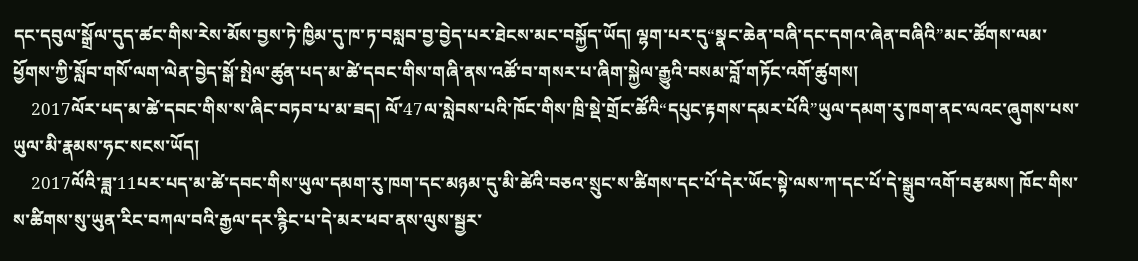དང་དབུལ་སྒྲོལ་དུད་ཚང་གིས་རེས་མོས་བྱས་ཏེ་ཁྱིམ་དུ་ཁ་ཏ་བསླབ་བྱ་བྱེད་པར་ཐེངས་མང་བསྐྱོད་ཡོད། ལྷག་པར་དུ“སྣང་ཆེན་བཞི་དང་དགའ་ཞེན་བཞིའི”མང་ཚོགས་ལམ་ཕྱོགས་ཀྱི་སློབ་གསོ་ལག་ལེན་བྱེད་སྒོ་སྤེལ་ཚུན་པད་མ་ཚེ་དབང་གིས་གཞི་ནས་འཚོ་བ་གསར་པ་ཞིག་སྐྱེལ་རྒྱུའི་བསམ་བློ་གཏོང་འགོ་ཚུགས།
    2017ལོར་པད་མ་ཚེ་དབང་གིས་ས་ཞིང་བཏབ་པ་མ་ཟད། ལོ་47ལ་སླེབས་པའི་ཁོང་གིས་ཁྲི་སྡེ་གྲོང་ཚོའི“དཔུང་རྟགས་དམར་པོའི”ཡུལ་དམག་རུ་ཁག་ནང་ལའང་ཞུགས་པས་ཡུལ་མི་རྣམས་ཧང་སངས་ཡོད།
    2017ལོའི་ཟླ་11པར་པད་མ་ཚེ་དབང་གིས་ཡུལ་དམག་རུ་ཁག་དང་མཉམ་དུ་མི་ཚེའི་བཅའ་སྲུང་ས་ཚིགས་དང་པོ་དེར་ཡོང་སྟེ་ལས་ཀ་དང་པོ་དེ་སྒྲུབ་འགོ་བརྩམས། ཁོང་གིས་ས་ཚིགས་སུ་ཡུན་རིང་བཀལ་བའི་རྒྱལ་དར་རྙིང་པ་དེ་མར་ཕབ་ནས་ལུས་སྦྱར་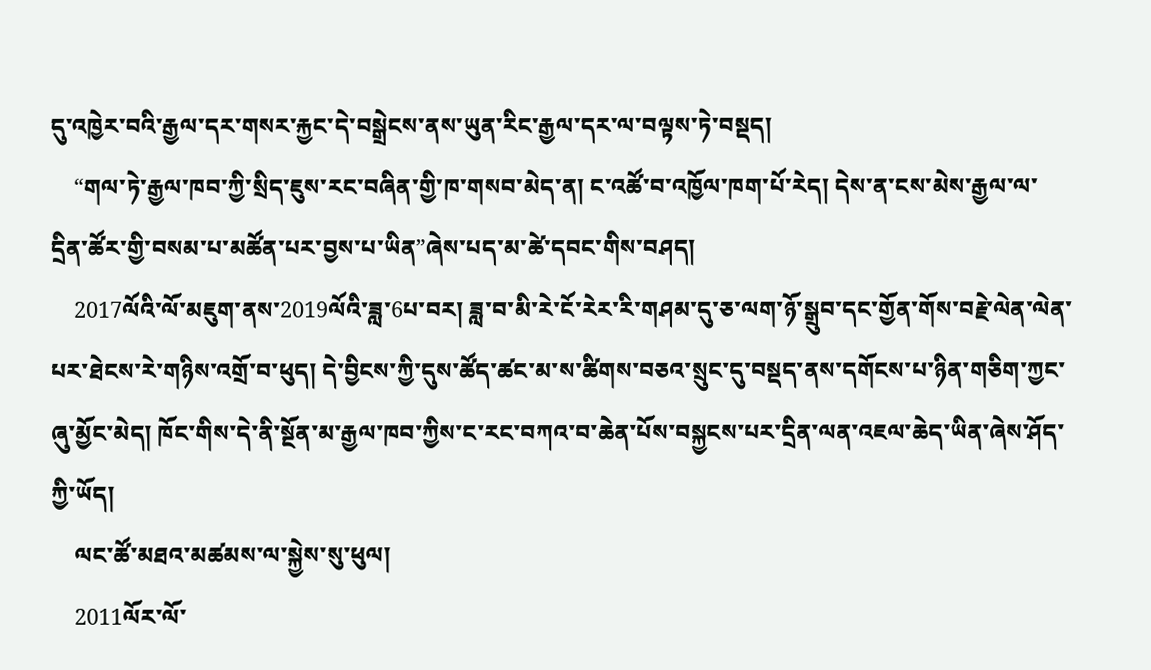དུ་འཁྱེར་བའི་རྒྱལ་དར་གསར་རྐྱང་དེ་བསྒྲེངས་ནས་ཡུན་རིང་རྒྱལ་དར་ལ་བལྟས་ཏེ་བསྡད།
    “གལ་ཏེ་རྒྱལ་ཁབ་ཀྱི་སྲིད་ཇུས་རང་བཞིན་གྱི་ཁ་གསབ་མེད་ན། ང་འཚོ་བ་འཁྱོལ་ཁག་པོ་རེད། དེས་ན་ངས་མེས་རྒྱལ་ལ་དྲིན་ཚོར་གྱི་བསམ་པ་མཚོན་པར་བྱས་པ་ཡིན”ཞེས་པད་མ་ཚེ་དབང་གིས་བཤད།
    2017ལོའི་ལོ་མཇུག་ནས་2019ལོའི་ཟླ་6པ་བར། ཟླ་བ་མི་རེ་ངོ་རེར་རི་གཤམ་དུ་ཅ་ལག་ཉོ་སྒྲུབ་དང་གྱོན་གོས་བརྗེ་ལེན་ལེན་པར་ཐེངས་རེ་གཉིས་འགྲོ་བ་ཕུད། དེ་བྱིངས་ཀྱི་དུས་ཚོད་ཚང་མ་ས་ཚིགས་བཅའ་སྲུང་དུ་བསྡད་ནས་དགོངས་པ་ཉིན་གཅིག་ཀྱང་ཞུ་མྱོང་མེད། ཁོང་གིས་དེ་ནི་སྔོན་མ་རྒྱལ་ཁབ་ཀྱིས་ང་རང་བཀའ་བ་ཆེན་པོས་བསྐྱངས་པར་དྲིན་ལན་འཇལ་ཆེད་ཡིན་ཞེས་ཤོད་ཀྱི་ཡོད།
    ལང་ཚོ་མཐའ་མཚམས་ལ་སྐྱེས་སུ་ཕུལ།
    2011ལོར་ལོ་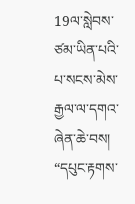19ལ་སླེབས་ཙམ་ཡིན་པའི་པ་སངས་མེས་རྒྱལ་ལ་དགའ་ཞེན་ཆེ་བས། “དཔུང་རྟགས་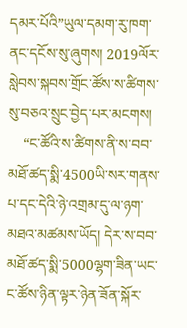དམར་པོའི”ཡུལ་དམག་རུ་ཁག་ནང་དངོས་སུ་ཞུགས། 2019ལོར་སླེབས་སྐབས་གྲོང་ཚོས་ས་ཚིགས་སུ་བཅའ་སྲུང་བྱེད་པར་མངགས།
    “ང་ཚོའི་ས་ཚིགས་ནི་ས་བབ་མཐོ་ཚད་སྨི་4500ཡི་སར་གནས་པ་དང་དེའི་ཉེ་འགྲམ་དུ་ལ་ཉག་མཐའ་མཚམས་ཡོད། དེར་ས་བབ་མཐོ་ཚད་སྨི་5000ལྷག་ཟིན་ཡང་ང་ཚོས་ཉིན་ལྟར་ཉེན་ཟོན་སྐོར་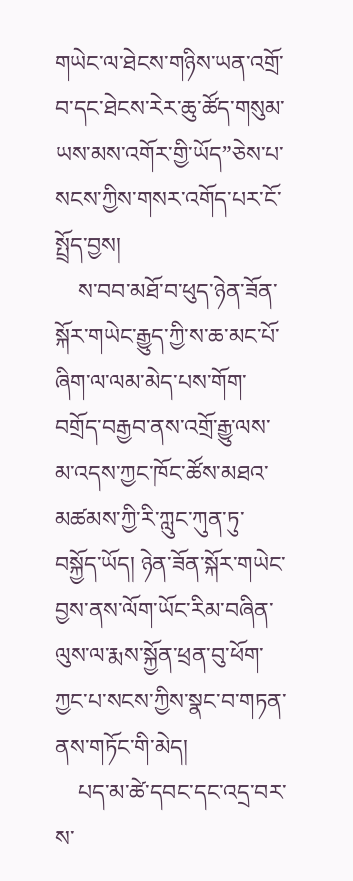གཡེང་ལ་ཐེངས་གཉིས་ཡན་འགྲོ་བ་དང་ཐེངས་རེར་ཆུ་ཚོད་གསུམ་ཡས་མས་འགོར་གྱི་ཡོད”ཅེས་པ་སངས་ཀྱིས་གསར་འགོད་པར་ངོ་སྤྲོད་བྱས།
    ས་བབ་མཐོ་བ་ཕུད་ཉེན་ཟོན་སྐོར་གཡེང་རྒྱུད་ཀྱི་ས་ཆ་མང་པོ་ཞིག་ལ་ལམ་མེད་པས་གོག་བགྲོད་བརྒྱབ་ནས་འགྲོ་རྒྱུ་ལས་མ་འདས་ཀྱང་ཁོང་ཚོས་མཐའ་མཚམས་ཀྱི་རི་ཀླུང་ཀུན་ཏུ་བསྐྱོད་ཡོད། ཉེན་ཟོན་སྐོར་གཡེང་བྱས་ནས་ལོག་ཡོང་རིམ་བཞིན་ལུས་ལ་རྨས་སྐྱོན་ཕྲན་བུ་ཕོག་ཀྱང་པ་སངས་ཀྱིས་སྣང་བ་གཏན་ནས་གཏོང་གི་མེད།
    པད་མ་ཚེ་དབང་དང་འདྲ་བར་ས་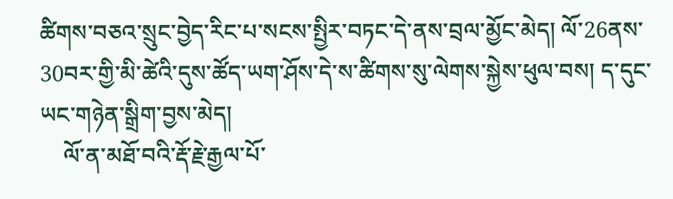ཚིགས་བཅའ་སྲུང་བྱེད་རིང་པ་སངས་སྤྱིར་བཏང་དེ་ནས་བྲལ་མྱོང་མེད། ལོ་26ནས་30བར་གྱི་མི་ཚེའི་དུས་ཚོད་ཡག་ཤོས་དེ་ས་ཚིགས་སུ་ལེགས་སྐྱེས་ཕུལ་བས། ད་དུང་ཡང་གཉེན་སྒྲིག་བྱས་མེད།
    ལོ་ན་མཐོ་བའི་རྡོ་རྗེ་རྒྱལ་པོ་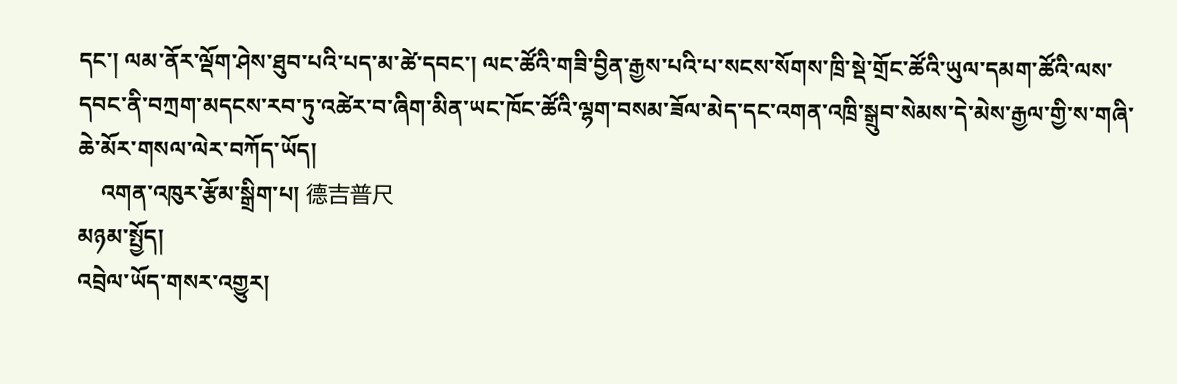དང་། ལམ་ནོར་ལྡོག་ཤེས་ཐུབ་པའི་པད་མ་ཚེ་དབང་། ལང་ཚོའི་གཟི་བྱིན་རྒྱས་པའི་པ་སངས་སོགས་ཁྲི་སྡེ་གྲོང་ཚོའི་ཡུལ་དམག་ཚོའི་ལས་དབང་ནི་བཀྲག་མདངས་རབ་ཏུ་འཚེར་བ་ཞིག་མིན་ཡང་ཁོང་ཚོའི་ལྷག་བསམ་ཟོལ་མེད་དང་འགན་འཁྲི་སྒྲུབ་སེམས་དེ་མེས་རྒྱལ་གྱི་ས་གཞི་ཆེ་མོར་གསལ་ལེར་བཀོད་ཡོད།
    འགན་འཁུར་རྩོམ་སྒྲིག་པ། 德吉普尺
མཉམ་སྤྱོད།
འབྲེལ་ཡོད་གསར་འགྱུར།